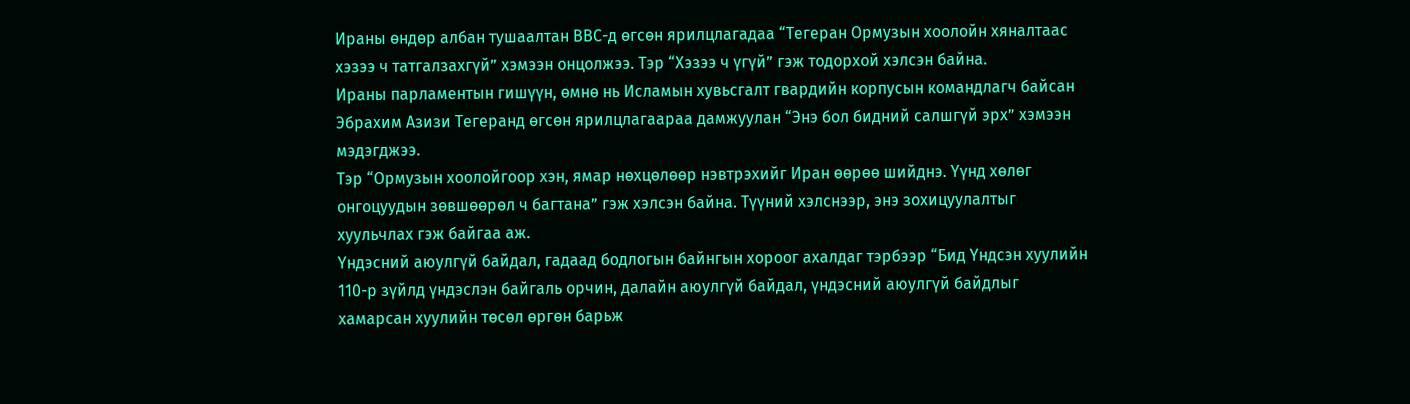Ираны өндөр албан тушаалтан BBC-д өгсөн ярилцлагадаа “Тегеран Ормузын хоолойн хяналтаас хэзээ ч татгалзахгүй” хэмээн онцолжээ. Тэр “Хэзээ ч үгүй” гэж тодорхой хэлсэн байна.
Ираны парламентын гишүүн, өмнө нь Исламын хувьсгалт гвардийн корпусын командлагч байсан Эбрахим Азизи Тегеранд өгсөн ярилцлагаараа дамжуулан “Энэ бол бидний салшгүй эрх” хэмээн мэдэгджээ.
Тэр “Ормузын хоолойгоор хэн, ямар нөхцөлөөр нэвтрэхийг Иран өөрөө шийднэ. Үүнд хөлөг онгоцуудын зөвшөөрөл ч багтана” гэж хэлсэн байна. Түүний хэлснээр, энэ зохицуулалтыг хуульчлах гэж байгаа аж.
Үндэсний аюулгүй байдал, гадаад бодлогын байнгын хороог ахалдаг тэрбээр “Бид Үндсэн хуулийн 110-р зүйлд үндэслэн байгаль орчин, далайн аюулгүй байдал, үндэсний аюулгүй байдлыг хамарсан хуулийн төсөл өргөн барьж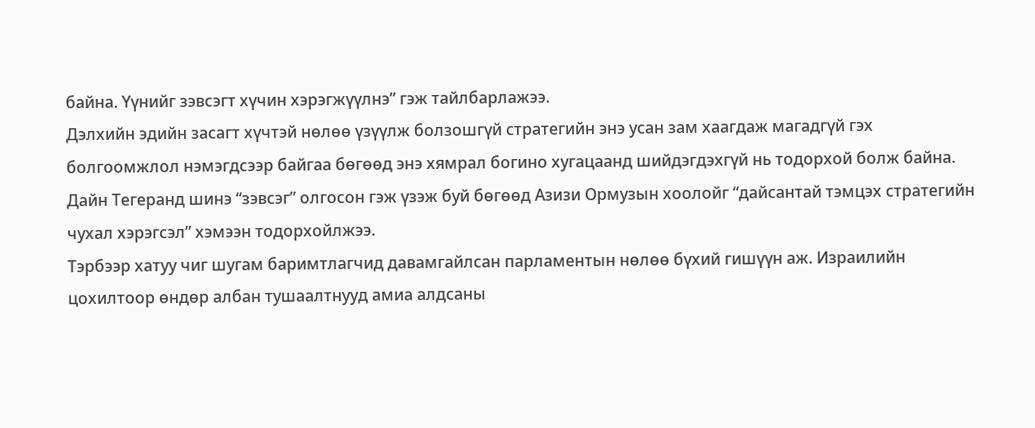байна. Үүнийг зэвсэгт хүчин хэрэгжүүлнэ” гэж тайлбарлажээ.
Дэлхийн эдийн засагт хүчтэй нөлөө үзүүлж болзошгүй стратегийн энэ усан зам хаагдаж магадгүй гэх болгоомжлол нэмэгдсээр байгаа бөгөөд энэ хямрал богино хугацаанд шийдэгдэхгүй нь тодорхой болж байна.
Дайн Тегеранд шинэ “зэвсэг” олгосон гэж үзэж буй бөгөөд Азизи Ормузын хоолойг “дайсантай тэмцэх стратегийн чухал хэрэгсэл” хэмээн тодорхойлжээ.
Тэрбээр хатуу чиг шугам баримтлагчид давамгайлсан парламентын нөлөө бүхий гишүүн аж. Израилийн цохилтоор өндөр албан тушаалтнууд амиа алдсаны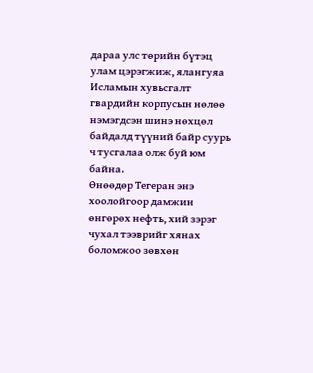дараа улс төрийн бүтэц улам цэрэгжиж, ялангуяа Исламын хувьсгалт гвардийн корпусын нөлөө нэмэгдсэн шинэ нөхцөл байдалд түүний байр суурь ч тусгалаа олж буй юм байна.
Өнөөдөр Тегеран энэ хоолойгоор дамжин өнгөрөх нефть, хий зэрэг чухал тээврийг хянах боломжоо зөвхөн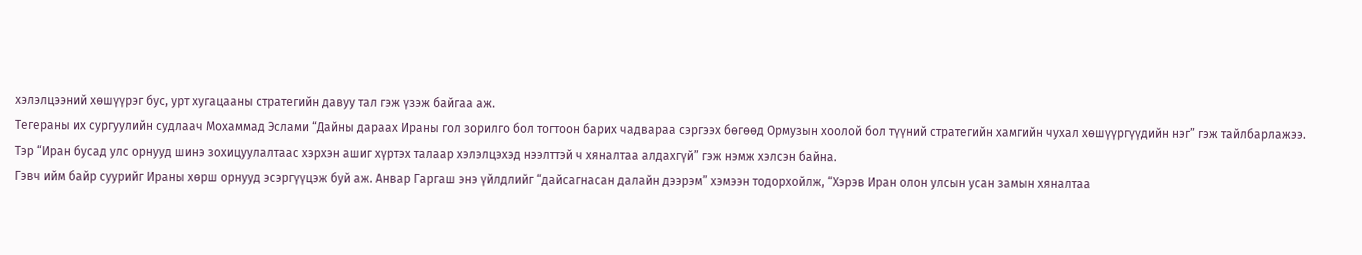хэлэлцээний хөшүүрэг бус, урт хугацааны стратегийн давуу тал гэж үзэж байгаа аж.
Тегераны их сургуулийн судлаач Мохаммад Эслами “Дайны дараах Ираны гол зорилго бол тогтоон барих чадвараа сэргээх бөгөөд Ормузын хоолой бол түүний стратегийн хамгийн чухал хөшүүргүүдийн нэг” гэж тайлбарлажээ.
Тэр “Иран бусад улс орнууд шинэ зохицуулалтаас хэрхэн ашиг хүртэх талаар хэлэлцэхэд нээлттэй ч хяналтаа алдахгүй” гэж нэмж хэлсэн байна.
Гэвч ийм байр суурийг Ираны хөрш орнууд эсэргүүцэж буй аж. Анвар Гаргаш энэ үйлдлийг “дайсагнасан далайн дээрэм” хэмээн тодорхойлж, “Хэрэв Иран олон улсын усан замын хяналтаа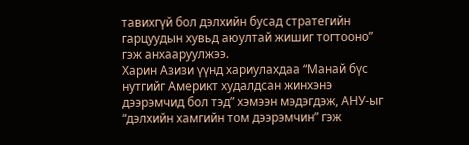тавихгүй бол дэлхийн бусад стратегийн гарцуудын хувьд аюултай жишиг тогтооно” гэж анхааруулжээ.
Харин Азизи үүнд хариулахдаа “Манай бүс нутгийг Америкт худалдсан жинхэнэ дээрэмчид бол тэд” хэмээн мэдэгдэж, АНУ-ыг “дэлхийн хамгийн том дээрэмчин” гэж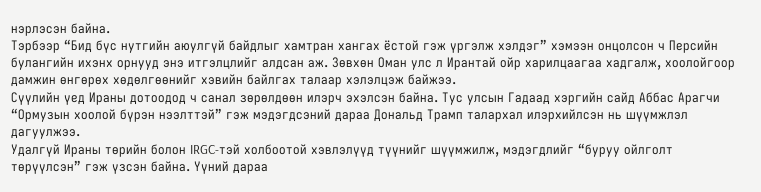нэрлэсэн байна.
Тэрбээр “Бид бүс нутгийн аюулгүй байдлыг хамтран хангах ёстой гэж үргэлж хэлдэг” хэмээн онцолсон ч Персийн булангийн ихэнх орнууд энэ итгэлцлийг алдсан аж. Зөвхөн Оман улс л Ирантай ойр харилцаагаа хадгалж, хоолойгоор дамжин өнгөрөх хөдөлгөөнийг хэвийн байлгах талаар хэлэлцэж байжээ.
Сүүлийн үед Ираны дотоодод ч санал зөрөлдөөн илэрч эхэлсэн байна. Тус улсын Гадаад хэргийн сайд Аббас Арагчи “Ормузын хоолой бүрэн нээлттэй” гэж мэдэгдсэний дараа Дональд Трамп талархал илэрхийлсэн нь шүүмжлэл дагуулжээ.
Удалгүй Ираны төрийн болон IRGC-тэй холбоотой хэвлэлүүд түүнийг шүүмжилж, мэдэгдлийг “буруу ойлголт төрүүлсэн” гэж үзсэн байна. Үүний дараа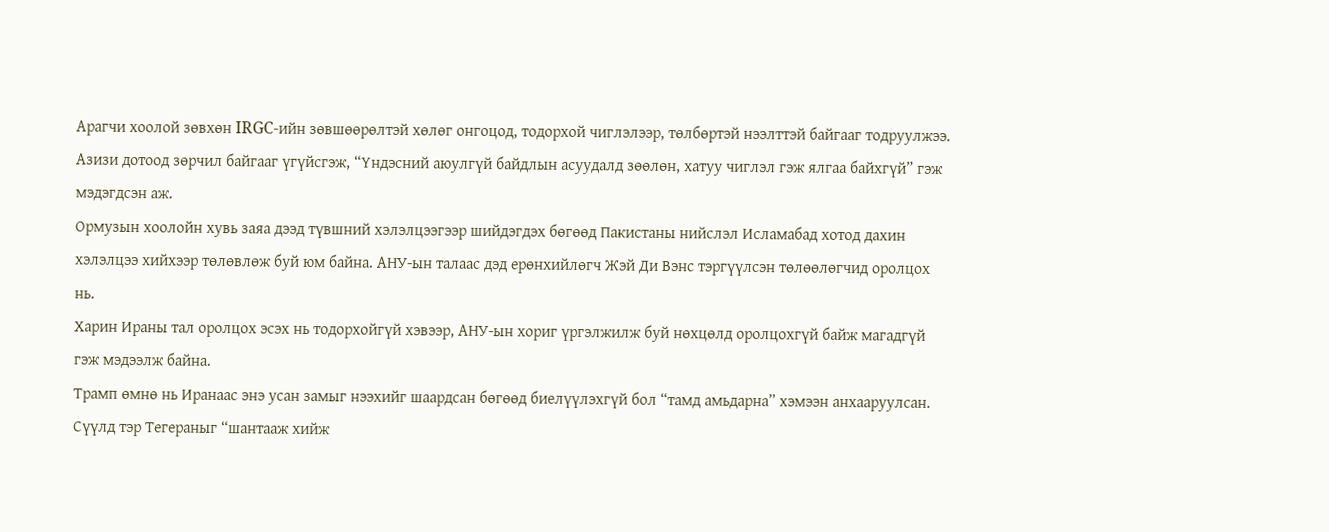Арагчи хоолой зөвхөн IRGC-ийн зөвшөөрөлтэй хөлөг онгоцод, тодорхой чиглэлээр, төлбөртэй нээлттэй байгааг тодруулжээ.
Азизи дотоод зөрчил байгааг үгүйсгэж, “Үндэсний аюулгүй байдлын асуудалд зөөлөн, хатуу чиглэл гэж ялгаа байхгүй” гэж мэдэгдсэн аж.
Ормузын хоолойн хувь заяа дээд түвшний хэлэлцээгээр шийдэгдэх бөгөөд Пакистаны нийслэл Исламабад хотод дахин хэлэлцээ хийхээр төлөвлөж буй юм байна. АНУ-ын талаас дэд ерөнхийлөгч Жэй Ди Вэнс тэргүүлсэн төлөөлөгчид оролцох нь.
Харин Ираны тал оролцох эсэх нь тодорхойгүй хэвээр, АНУ-ын хориг үргэлжилж буй нөхцөлд оролцохгүй байж магадгүй гэж мэдээлж байна.
Трамп өмнө нь Иранаас энэ усан замыг нээхийг шаардсан бөгөөд биелүүлэхгүй бол “тамд амьдарна” хэмээн анхааруулсан. Сүүлд тэр Тегераныг “шантааж хийж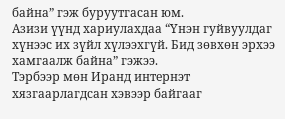байна” гэж буруутгасан юм.
Азизи үүнд хариулахдаа “Үнэн гуйвуулдаг хүнээс их зүйл хүлээхгүй. Бид зөвхөн эрхээ хамгаалж байна” гэжээ.
Тэрбээр мөн Иранд интернэт хязгаарлагдсан хэвээр байгааг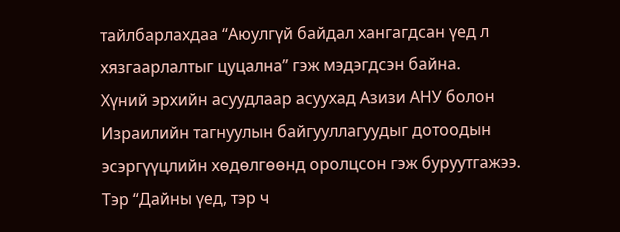тайлбарлахдаа “Аюулгүй байдал хангагдсан үед л хязгаарлалтыг цуцална” гэж мэдэгдсэн байна.
Хүний эрхийн асуудлаар асуухад Азизи АНУ болон Израилийн тагнуулын байгууллагуудыг дотоодын эсэргүүцлийн хөдөлгөөнд оролцсон гэж буруутгажээ.
Тэр “Дайны үед, тэр ч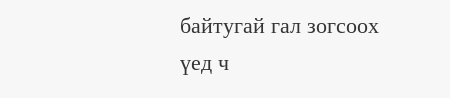байтугай гал зогсоох үед ч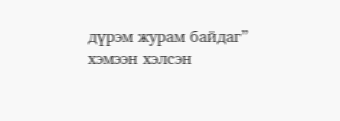дүрэм журам байдаг” хэмээн хэлсэн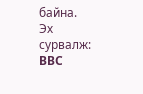байна.
Эх сурвалж: BBC